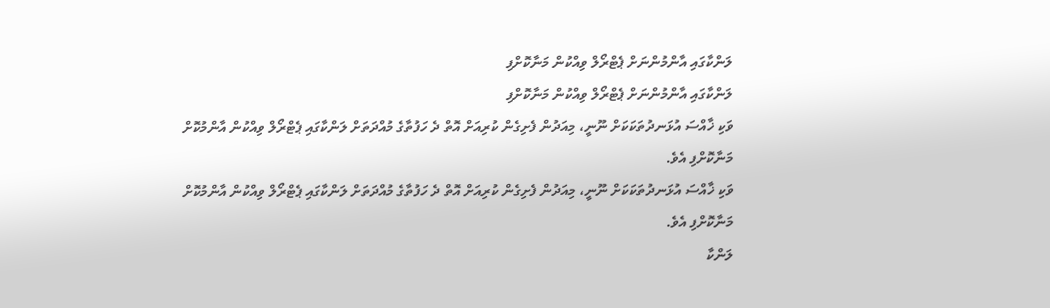ލަންކާގައި އާންމުންނަށް ޕެޓްރޯލް ވިއްކުން މަނާކޮށްފި
ލަންކާގައި އާންމުންނަށް ޕެޓްރޯލް ވިއްކުން މަނާކޮށްފި
ވަކި ޚާއްސަ އުޅަނދުތަކަކަށް ނޫނީ، މިއަދުން ފެށިގެން ކުރިއަށް އޮތް ދެ ހަފުތާގެ މުއްދަތަށް ލަންކާގައި ޕެޓްރޯލް ވިއްކުން އާންމުކޮށް މަނާކޮށްފި އެވެ.
ވަކި ޚާއްސަ އުޅަނދުތަކަކަށް ނޫނީ، މިއަދުން ފެށިގެން ކުރިއަށް އޮތް ދެ ހަފުތާގެ މުއްދަތަށް ލަންކާގައި ޕެޓްރޯލް ވިއްކުން އާންމުކޮށް މަނާކޮށްފި އެވެ.
ލަންކާ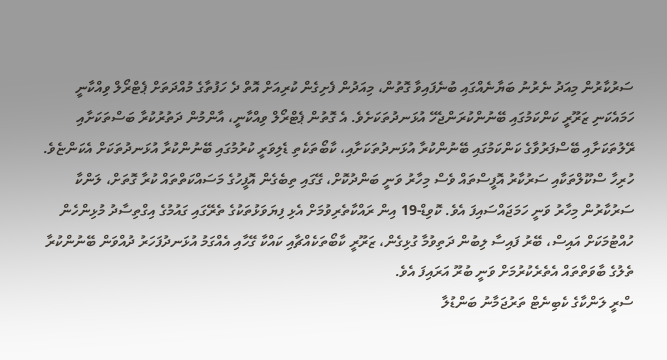ސަރުކާރުން މިއަދު ނެރުނު ބަޔާނެއްގައި ބުނެފައިވާ ގޮތުން، މިއަދުން ފެށިގެން ކުރިއަށް އޮތް ދެ ހަފުތާގެ މުއްދަތަށް ޕެޓްރޯލް ވިއްކާނީ ހަމައެކަނި ޒަރޫރީ ކަންކަމުގައި ބޭނުންކުރަންޖެހޭ އުޅަނދުތަކަށެވެ. އެ ގޮތުން ޕެޓްރޯލް ވިއްކާނީ، އާންމުން ދަތުރުކުރާ ބަސްތަކަށާއި ރޭލުތަކަށާއި ބޭސްފަރުވާގެ ކަންކަމުގައި ބޭނުންކުރާ އުޅަނދުތަކަށާއި، ކާބޯތަކެތި ޑެލިވަރީ ކުރުމުގައި ބޭނުންކުރާ އުޅަނދުތަކަށް އެކަންޏެވެ.
ހުރިހާ ސްކޫލްތަކާއި ސަރުކާރު އޮފީސްތައް ވެސް މިހާރު ވަނީ ބަންދުކޮށް، ގޭގައި ތިބެގެން އޮފީހުގެ މަސައްކަތްތައް ކުރާ ގޮތަށް، ލަންކާ ސަރުކާރުން މިހާރު ވަނީ ހަމަޖައްސައިފަ އެވެ. ކޮވިޑް-19 އިން ރައްކާތެރިވުމަށް އެޅި ފިޔަވަޅުތަކުގެ ތެރޭގައި ގައުމުގެ އިގްތިސާދު މުޅިންހެން ހުއްޓުމަކަށް އައިސް، ބޭރު ފައިސާ ލިބުން ދަތިވުމާ ގުޅިގެން، ޒަރޫރީ ކާބޯތަކެއްޗާއި ކައްކާ ގޭހާއި އެއްގަމު އުޅަނދުފަހަރު ދުއްވަން ބޭނުންކުރާ ތެލުގެ ބާވަތްތައް އެތެރެކުރުމަށް ވަނީ ބުރޫ އަރައިފަ އެވެ.
ސްރީ ލަންކާގެ ކެބިނެޓް ތަރުޖަމާނު ބަންޑުލާ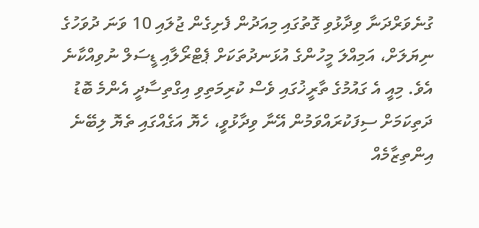ގުނެވަރްދަނާ ވިދާޅުވި ގޮތުގައި މިއަދުން ފެށިގެން ޖުލައި 10 ވަނަ ދުވަހުގެ ނިޔަލަށް، އަމިއްލަ މީހުންގެ އުޅަނދުތަކަށް ޕެޓްރޯލާއި ޑީސަލް ނުވިއްކާނެ އެވެ. މިއީ އެ ގައުމުގެ ތާރީޚުގައި ވެސް ކުރިމަތިވި އިގްތިސާދީ އެންމެ ބޮޑު ދަތިކަމަށް ސިފަކުރައްވަމުން އޭނާ ވިދާޅުވީ، ހެޔޮ އަގެއްގައި ތެޔޮ ލިބޭނެ އިންތިޒާމެއް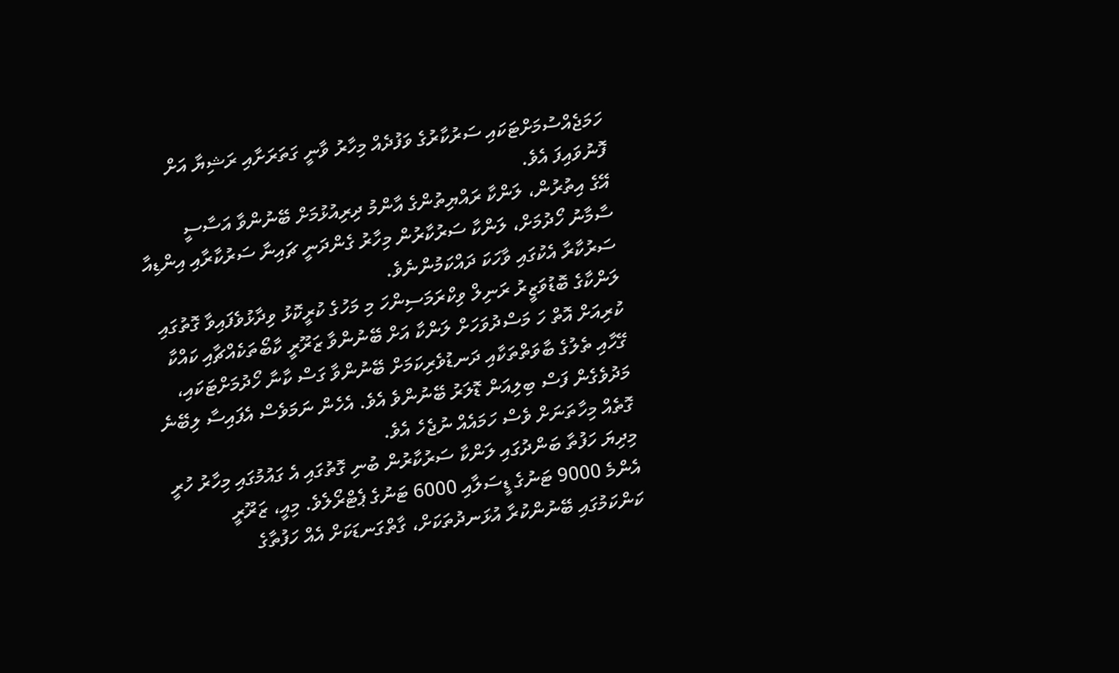ހަމަޖެއްސުމަށްޓަކައި ސަރުކާރުގެ ވަފުދެއް މިހާރު ވާނީ ގަތަރަށާއި ރަޝިޔާ އަށް ފޮނުވައިފަ އެވެ.
އޭގެ އިތުރުން، ލަންކާ ރައްޔިތުންގެ އާންމު ދިރިއުޅުމަށް ބޭނުންވާ އަސާސީ ސާމާނު ހޯދުމަށް، ލަންކާ ސަރުކާރުން މިހާރު ގެންދަނީ ޗައިނާ ސަރުކާރާއި އިންޑިއާ ސަރުކާރާ އެކުގައި ވާހަކަ ދައްކަމުންނެވެ.
ލަންކާގެ ބޮޑުވަޒީރު ރަނިލް ވިކްރަމަސިންހަ މި މަހުގެ ކުރީކޮޅު ވިދާޅުވެފައިވާ ގޮތުގައި ކުރިއަށް އޮތް ހަ މަސްދުވަހަށް ލަންކާ އަށް ބޭނުންވާ ޒަރޫރީ ކާބޯތަކެއްޗާއި ކައްކާ ގޭހާއި ތެލުގެ ބާވަތްތަކާއި ދަނޑުވެރިކަމަށް ބޭނުންވާ ގަސް ކާނާ ހޯދުމަށްޓަކައި، މަދުވެގެން ފަސް ބިލިއަން ޑޮލަރު ބޭނުންވެ އެވެ. އެހެން ނަމަވެސް އެފައިސާ ލިބޭނެ ގޮތެއް މިހާތަނަށް ވެސް ހަމައެއް ނުޖެހެ އެވެ.
މިދިޔަ ހަފުތާ ބަންދުގައި ލަންކާ ސަރުކާރުން ބުނި ގޮތުގައި އެ ގައުމުގައި މިހާރު ހުރީ އެންމެ 9000 ޓަނުގެ ޑީސަލާއި 6000 ޓަނުގެ ޕެޓްރޯލެވެ. މިއީ، ޒަރޫރީ ކަންކަމުގައި ބޭނުންކުރާ އުޅަނދުތަކަށް، ގާތްގަނޑަކަށް އެއް ހަފުތާގެ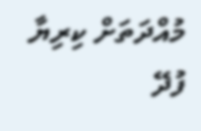މުއްދަތަށް ކިރިޔާ ފުދޭ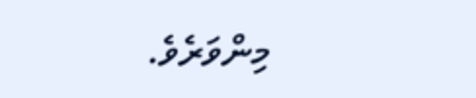މިންވަރެވެ.